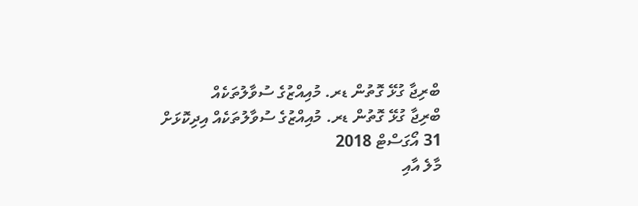ބްރިޖާ ގުޅޭ ގޮތުން ޑރ. މުއިއްޒުގެ ސުވާލުތަކެއް
ބްރިޖާ ގުޅޭ ގޮތުން ޑރ. މުއިއްޒުގެ ސުވާލުތަކެއް އިދިކޮޅަށް
31 އޯގަސްޓް 2018
މާލެ އާއި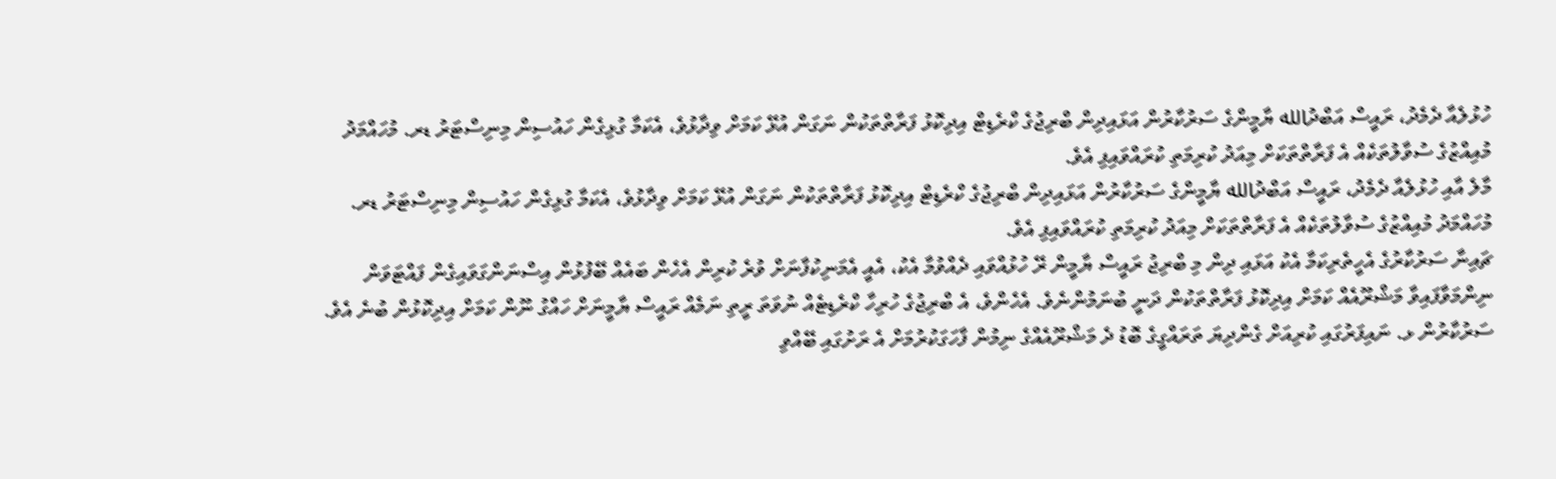ހުޅުލެއާ ދެމެދު، ރައީސް އަބްދުالله ޔާމީންގެ ސަރުކާރުން އަޅައިދިން ބްރިޖުގެ ކްރެޑިޓް އިދިކޮޅު ފަރާތްތަކުން ނަގަން އުޅޭ ކަމަށް ވިދާޅުވެ، އެކަމާ ގުޅިގެން ހައުސިން މިނިސްޓަރު ޑރ. މުހައްމަދު މުއިއްޒުގެ ސުވާލުތަކެއް އެ ފަރާތްތަކަށް މިއަދު ކުރިމަތި ކުރައްވައިފި އެވެ.
މާލެ އާއި ހުޅުލެއާ ދެމެދު، ރައީސް އަބްދުالله ޔާމީންގެ ސަރުކާރުން އަޅައިދިން ބްރިޖުގެ ކްރެޑިޓް އިދިކޮޅު ފަރާތްތަކުން ނަގަން އުޅޭ ކަމަށް ވިދާޅުވެ، އެކަމާ ގުޅިގެން ހައުސިން މިނިސްޓަރު ޑރ. މުހައްމަދު މުއިއްޒުގެ ސުވާލުތަކެއް އެ ފަރާތްތަކަށް މިއަދު ކުރިމަތި ކުރައްވައިފި އެވެ.
ޗައިނާ ސަރުކާރުގެ އެހީތެރިކަމާ އެކު އަޅައި ދިން މި ބްރިޖު ރައީސް ޔާމީން ރޭ ހުޅުއްވައި ދެއްވުމާ އެކު، އެއީ އެމަނިކުފާނަށް ވުރެ ކުރިން އެހެން ބައެއް ބޭފުޅުން އިސްނަންގަވައިގެން ފައްޓަވަން ނިންމަވާފައިވާ މަޝްރޫއެއް ކަމަށް އިދިކޮޅު ފަރާތްތަކުން ދަނީ ބުނަމުންނެވެ. އެހެންވެ، އެ ބްރިޖުގެ ހުރިހާ ކްރެޑިޓެއް ނުވަތަ ރީތި ނަމެއް ރައީސް ޔާމީނަށް ހައްގު ނޫން ކަމަށް އިދިކޮޅުން ބުނެ އެވެ.
ސަރުކާރުން ޅ. ނައިފަރުގައި ކުރިއަށް ގެންދިޔަ ތަރައްގީގެ ބޮޑު ދެ މަޝްރޫއެއްގެ ނިމުން ފާހަގަކުރުމަށް އެ ރަށުގައި ބޭއްވި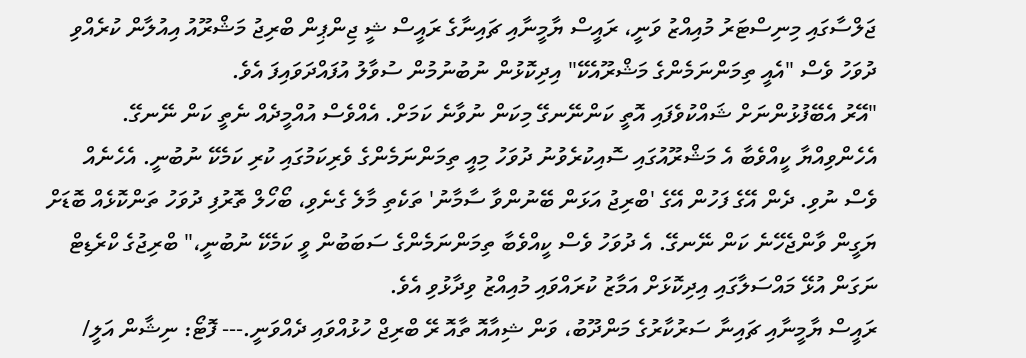ޖަލްސާގައި މިނިސްޓަރު މުއިއްޒު ވަނީ، ރައީސް ޔާމީނާއި ޗައިނާގެ ރައީސް ޝީ ޖިންޕިން ބްރިޖު މަޝްރޫއު އިއުލާން ކުރެއްވި ދުވަހު ވެސް "އެއީ ތިމަންނަމެންގެ މަޝްރޫއެކޭ" އިދިކޮޅުން ނުބުނުމުން ސުވާލު އުފައްދަވައިފަ އެވެ.
"އޭރު އެބޭފުޅުންނަށް ޝައްކުވެފައި އޮތީ ކަންނޭނގޭ މިކަން ނުވާނެ ކަމަށް. އެއްވެސް އުއްމީދެއް ނެތީ ކަން ނޭނގޭ. އެހެންވިއްޔާ ކީއްވެބާ އެ މަޝްރޫއުގައި ސޮއިކުރެވުނު ދުވަހު މިއީ ތިމަންނަމެންގެ ވެރިކަމުގައި ކުރި ކަމެކޭ ނުބުނީ. އެހެނެއް ވެސް ނުވި. ދެން އޭގެ ފަހުން އޭގެ 'ބްރިޖު އަޅަން ބޭނުންވާ ސާމާނު' ތަކެތި މާލެ ގެނެވި، ބޯހޯލް ތޮރުފި ދުވަހު ތަންކޮޅެއް ބޮޑަށް ޔަގީން ވާންޖެހޭނެ ކަން ނޭނގޭ. އެ ދުވަހު ވެސް ކީއްވެބާ ތިމަންނަމެންގެ ސަބަބުން ވީ ކަމެކޭ ނުބުނީ،" ބްރިޖުގެ ކްރެޑިޓް ނަގަން އުޅޭ މައްސަލާގައި އިދިކޮޅަށް އަމާޒު ކުރައްވައި މުއިއްޒު ވިދާޅުވި އެވެ.
ރައީސް ޔާމީނާއި ޗައިނާ ސަރުކާރުގެ މަންދޫބު، ވަން ޝިއާއޮ ތާއޮ ރޭ ބްރިޖް ހުޅުއްވައި ދެއްވަނީ.--- ފޮޓޯ: ނިޝާން އަލީ/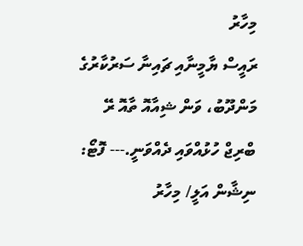މިހާރު
ރައީސް ޔާމީނާއި ޗައިނާ ސަރުކާރުގެ މަންދޫބު، ވަން ޝިއާއޮ ތާއޮ ރޭ ބްރިޖް ހުޅުއްވައި ދެއްވަނީ.--- ފޮޓޯ: ނިޝާން އަލީ/ މިހާރު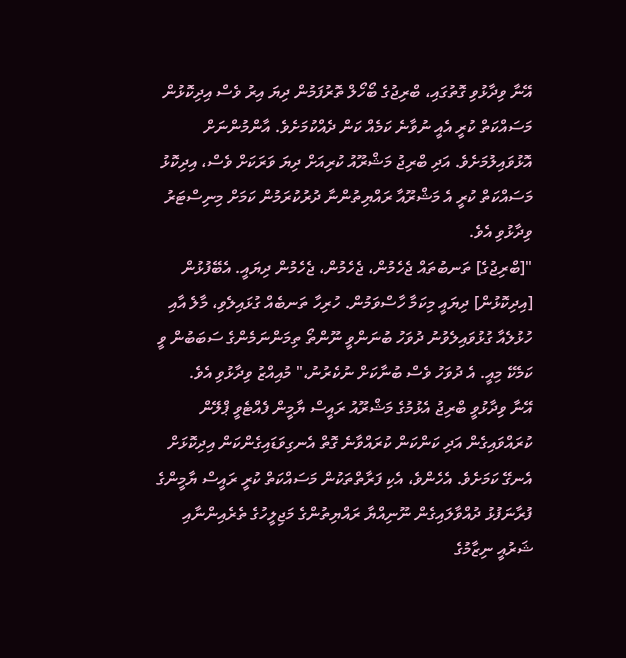އޭނާ ވިދާޅުވި ގޮތުގައި، ބްރިޖުގެ ބޯހޯލް ތޮރުފަމުން ދިޔަ އިރު ވެސް އިދިކޮޅުން މަސައްކަތް ކުރީ އެއީ ނުވާނެ ކަމެއް ކަން ދެއްކުމަށެވެ. އާންމުންނަށް އޮޅުވައިލުމަށެވެ. އަދި ބްރިޖު މަޝްރޫއު ކުރިއަށް ދިޔަ ވަރަކަށް ވެސް، އިދިކޮޅު މަސައްކަތް ކުރީ އެ މަޝްރޫއާ ރައްޔިތުންނާ ދުރުކުރަމުން ކަމަށް މިނިސްޓަރު ވިދާޅުވި އެވެ.
"[ބްރިޖުގެ] ތަނބުތައް ޖެހެމުން، ޖެހެމުން، ޖެހެމުން ދިޔައީ. އެބޭފުޅުން [އިދިކޮޅުން] ދިޔައީ މިކަމާ ހާސްވަމުން. ހުރިހާ ތަނބެއް ގުޅައިލެވި، މާލެ އާއި ހުޅުލެއާ ގުޅުވައިލެވުނު ދުވަހު ބުނަންވީ ނޫންތޯ ތިމަންނަމެންގެ ސަބަބުން ވީ ކަމެކޭ މިއީ. އެ ދުވަހު ވެސް ބުނާކަށް ނުކެރުނު،" މުއިއްޒު ވިދާޅުވި އެވެ.
އޭނާ ވިދާޅުވީ ބްރިޖު އެޅުމުގެ މަޝްރޫއު ރައީސް ޔާމީން ފެއްޓެވީ ޕްލޭން ކުރައްވައިގެން އަދި ކަންކަން ކުރައްވާނެ ގޮތް އެނގިވަޑައިގެންކަން އިދިކޮޅަށް އެނގޭ ކަމަށެވެ. އެހެންވެ، އެކި ފަރާތްތަކުން މަސައްކަތް ކުރީ ރައީސް ޔާމީންގެ ފުރާނަފުޅު ދުއްވާލައިގެން ނޫނިއްޔާ ރައްޔިތުންގެ މަޖިލީހުގެ ތެރެއިންނާއި ޝަރުއީ ނިޒާމުގެ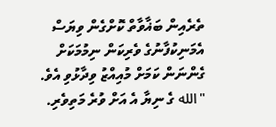ތެރެއިން ބަޣާވާތް ކޮށްގެން ވިޔަސް އެމަނިކުފާނުގެ ވެރިކަން ނިމުމަކަށް ގެންނަން ކަމަށް މުއިއްޒު ވިދާޅުވި އެވެ.
"الله ގެ ނިޔާ އެ އަށް ވުރެ މަތިވެރި.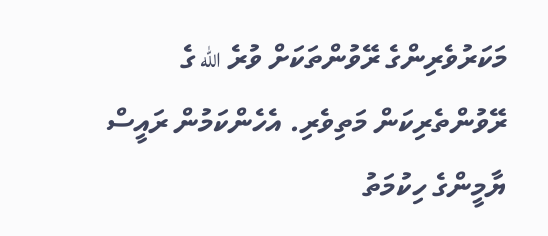މަކަރުވެރިންގެ ރޭވުންތަކަށް ވުރެ الله ގެ ރޭވުންތެރިކަން މަތިވެރި. އެހެންކަމުން ރައީސް ޔާމީންގެ ހިކުމަތު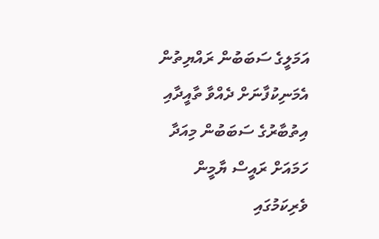އަމަލީގެ ސަބަބުން ރައްޔިތުން އެމަނިކުފާނަށް ދެއްވާ ތާއީދާއި އިތުބާރުގެ ސަބަބުން މިއަދާ ހަމައަށް ރައީސް ޔާމީން ވެރިކަމުގައި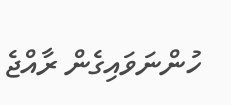ހުންނަވައިގެން ރާއްޖެ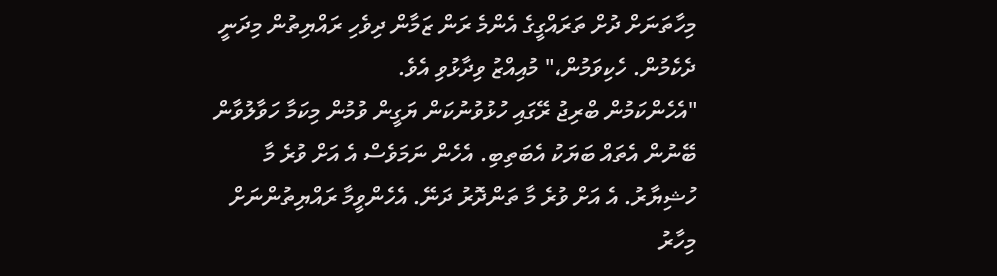މިހާތަނަށް ދުށް ތަރައްގީގެ އެންމެ ރަން ޒަމާން ދިވެހި ރައްޔިތުން މިދަނީ ދެކެމުން. ހެކިވަމުން،" މުއިއްޒު ވިދާޅުވި އެވެ.
"އެހެންކަމުން ބްރިޖު ރޭގައި ހުޅުވުނުކަން ޔަގީން ވުމުން މިކަމާ ހަވާލުވާން ބޭނުން އެތައް ބަޔަކު އެބަތިބި. އެހެން ނަމަވެސް އެ އަށް ވުރެ މާ ހުޝިޔާރު. އެ އަށް ވުރެ މާ ތަންދޮރު ދަނޭ. އެހެންވީމާ ރައްޔިތުންނަށް މިހާރު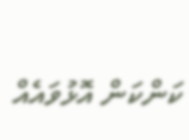ކަންކަން އޮޅުވައެއް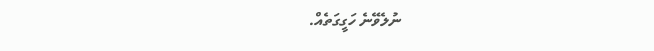ނުލެވޭނެ ހަގީގަތެއް.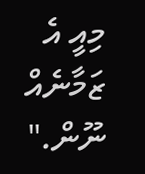މިއީ އެ ޒަމާނެއް ނޫން."